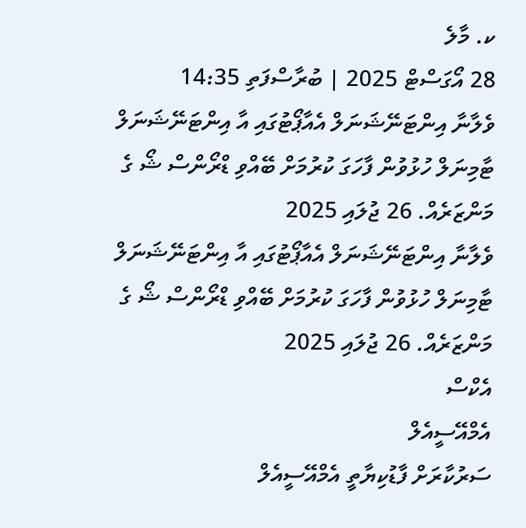ކ. މާލެ
28 އޯގަސްޓް 2025 | ބުރާސްފަތި 14:35
ވެލާނާ އިންޓަނޭޝަނަލް އެއާޕޯޓުގައި އާ އިންޓަނޭޝަނަލް ޓާމިނަލް ހުޅުވުން ފާހަގަ ކުރުމަށް ބޭއްވި ޑްރޯންސް ޝޯ ގެ މަންޒަރެއް. 26 ޖުލައި 2025
ވެލާނާ އިންޓަނޭޝަނަލް އެއާޕޯޓުގައި އާ އިންޓަނޭޝަނަލް ޓާމިނަލް ހުޅުވުން ފާހަގަ ކުރުމަށް ބޭއްވި ޑްރޯންސް ޝޯ ގެ މަންޒަރެއް. 26 ޖުލައި 2025
އެކްސް
އެމްއޭސީއެލް
ސަރުކާރަށް ފާޑުކިޔާތީ އެމްއޭސީއެލް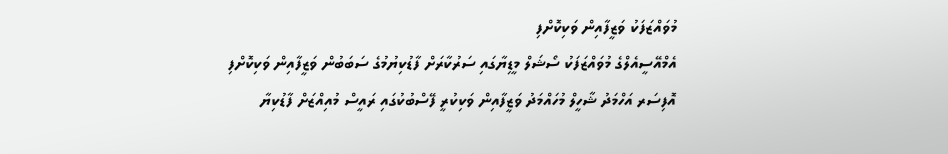މުވައްޒަފަކު ވަޒީފާއިން ވަކިކޮށްފި
އެމްއޭސީއެލްގެ މުވައްޒަފަކު ސޯޝަލް މީޑިޔާގައި ސަރުކާރަށް ފާޑުކިޔުމުގެ ސަބަބުން ވަޒީފާއިން ވަކިކޮށްފި
އޮފިސަރ އަހްމަދު ޝާހީލް މުހައްމަދު ވަޒީފާއިން ވަކިކުރީ ފޭސްބުކުގައި ރައީސް މުއިއްޒަށް ފާޑުކިޔާ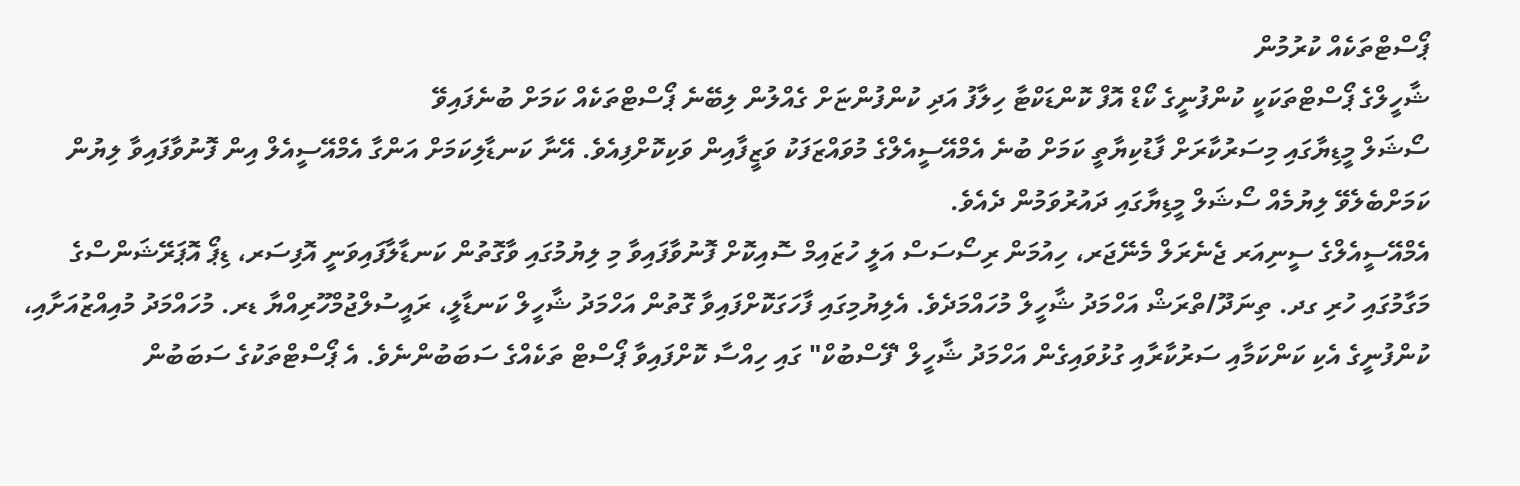ޕޯސްޓްތަކެއް ކުރުމުން
ޝާހީލްގެ ޕޯސްޓްތަކަކީ ކުންފުނީގެ ކޯޑް އޮފް ކޮންޑަކްޓާ ހިލާފު އަދި ކުންފުންޏަށް ގެއްލުން ލިބޭނެ ޕޯސްޓްތަކެއް ކަމަށް ބުނެފައިވޭ
ސޯޝަލް މީޑިޔާގައި މިސަރުކާރަށް ފާޑުކިޔާތީ ކަމަށް ބުނެ އެމްއޭސީއެލްގެ މުވައްޒަފަކު ވަޒީފާއިން ވަކިކޮށްފިއެވެ. އޭނާ ކަނޑާލިކަމަށް އަންގާ އެމްއޭސީއެލް އިން ފޮނުވާފައިވާ ލިޔުން ކަމަށްބެލެވޭ ލިޔުމެއް ސޯޝަލް މީޑިޔާގައި ދައުރުވަމުން ދެއެވެ.
އެމްއޭސީއެލްގެ ސީނިއަރ ޖެނެރަލް މެނޭޖަރ، ހިއުމަން ރިސޯސަސް އަލީ ހުޒައިމް ސޮއިކޮށް ފޮނުވާފައިވާ މި ލިޔުމުގައި ވާގޮތުން ކަނޑާލާފައިވަނީ އޮފިސަރ، ޑިޕޯ އޮޕަރޭޝަންސްގެ މަގާމުގައި ހުރި ގދ. ތިނަދޫ/ތްރަޝް އަހްމަދު ޝާހީލް މުހައްމަދެވެ. އެލިޔުމިގައި ފާހަގަކޮށްފައިވާ ގޮތުން އަހްމަދު ޝާހީލް ކަނޑާލީ، ރައީސުލްޖުމްހޫރިއްޔާ ޑރ. މުހައްމަދު މުއިއްޒުއަށާއި، ކުންފުނީގެ އެކި ކަންކަމާއި ސަރުކާރާއި ގުޅުވައިގެން އަހްމަދު ޝާހީލް 'ފޭސްބުކް" ގައި ހިއްސާ ކޮށްފައިވާ ޕޯސްޓް ތަކެއްގެ ސަބަބުންނެވެ. އެ ޕޯސްޓްތަކުގެ ސަބަބުން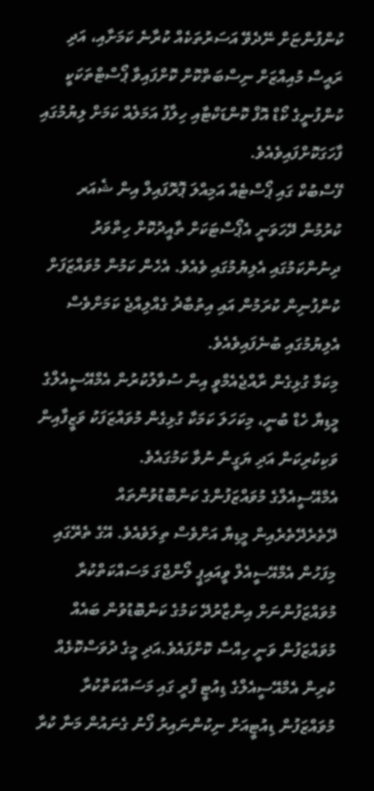ކުންފުންޏަށް ނޭދެވޭ އަސަރުތަކެއް ކުރާނެ ކަމަށާއި، އަދި ރައީސް މުއިއްޒަށް ނިސްބަތްކޮށް ކޮށްފައިވާ ޕޯސްޓްތަކަކީ ކުންފުނީގެ ކޯޑް އޮފް ކޮންޑަކްޓާއި ހިލާފު އަމަލެއް ކަމަށް ލިޔުމުގައި ފާހަގަކޮށްފައިވެއެވެ.
ފޭސްބުކް ގައި ޕޯސްޓެއް އަމިއްލަ ޕޮރޮފައިލް އިން ޝެއަރ ކުރުމުން ދޭހަވަނީ އެޕޯސްޓަކަށް ތާއީދުކޮށް ހިތްވަރު ދިނުންކަމުގައި އެލިޔުމުގައި ވެއެވެ. އެހެން ކަމުން މުވައްޒަފަށް ކުންފުނިން ކުރަމުން އައި އިތުބާޜު ގެއްލިއްޖެ ކަމަށްވެސް އެލިޔުމުގައި ބުނެފައިވެއެވެ.
މިކަމާ ގުޅިގެން ރާއްޖެއެމްވީ އިން ސުވާލުކުރުން އެމްއޭސީއެލްގެ މީޑިޔާ ހެޑް ބުނީ، މިކަހަލަ ކަމަކާ ގުޅިގެން މުވައްޒަފަކު ވަޒީފާއިން ވަކިކުރިކަން އަދި ޔަގީން ނުވާ ކަމުގައެވެ.
އެމްއޭސީއެލްގެ މުވައްޒަފުންގެ ކަންބޮޑުވުންތައް ދޭތެރެދޭތެރެއިން މީޑިޔާ އަށްވެސް ތިލަވެއެވެ. އޭގެ ތެރޭގައި މިފަހުން އެމްއޭސީއެލް ވީއައިޕީ ލޯންޖްގަ މަސައްކަތްކުރާ މުވައްޒަފުންނަށް އިންޒާރުދޭ ކަމުގެ ކަންބޮޑުވުން ބައެއް މުވައްޒަފުން ވަނީ ހިއްސާ ކޮށްފައެވެ.އަދި މީގެ ދުވަސްކޮޅެއް ކުރިން އެމްއޭސީއެލްގެ ޑިއުޓީ ފްރީ ގައި މަސައްކަތްކުރާ މުވައްޒަފުން ޑިއުޓީއަށް ނިކުންނައިރު ފޯނު ގެނައުން މަނާ ކުރާ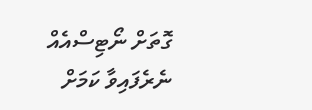ގޮތަށް ނޯޓިސްއެއް ނެރެފައިވާ ކަމަށް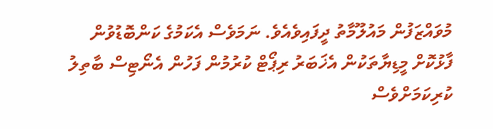މުވައްޒަފުން މައުލޫމާތު ދީފައިވެއެވެ. ނަމަވެސް އެކަމުގެ ކަންބޮޑުވުން ފާޅުކޮށް މީޑިޔާތަކުން އެޚަބަރު ރިޕޯޓް ކުރުމުން ފަހުން އެނޯޓިސް ބާތިލު ކުރިކަމަށްވެސް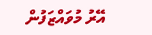އޭރު މުވައްޒަފުން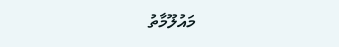މައުލޫމާތު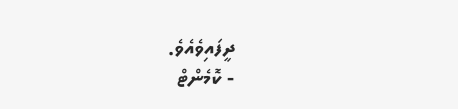ދީފައިވެއެވެ.
- ކޮމެންޓް